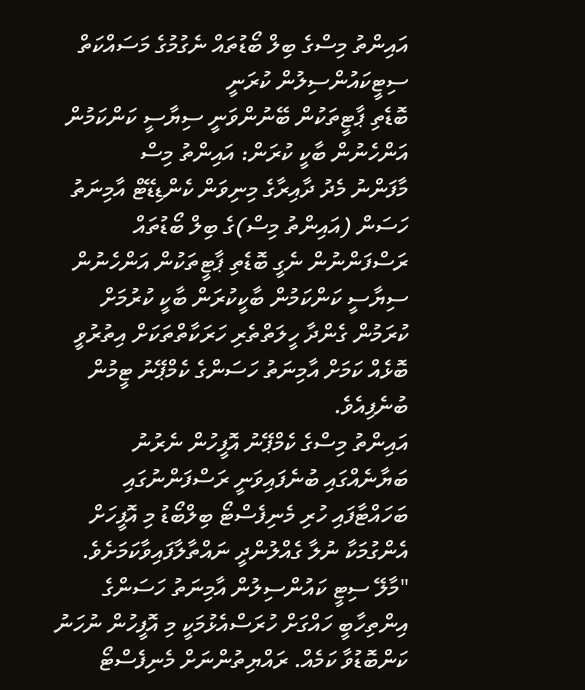އައިންތު މިސްގެ ބިލް ބޯޑުތައް ނެގުމުގެ މަސައްކަތް ސިޓީކައުންސިލުން ކުރަނީ
ބޮޑެތި ޕާޓީތަކުން ބޭނުންވަނީ ސިޔާސީ ކަންކަމުން އަންހެނުން ބާކީ ކުރަން: އައިންތު މިސް
މާފަންނު މެދު ދާއިރާގެ މިނިވަން ކެންޑިޑޭޓް އާމިނަތު ހަސަން (އައިންތު މިސް)ގެ ބިލް ބޯޑުތައް ރަސްފަންނުން ނެގީ ބޮޑެތި ޕާޓީތަކުން އަންހެނުން ސިޔާސީ ކަންކަމުން ބާކީކުރަން ބާކީ ކުރުމަށް ކުރަމުން ގެންދާ ހީލަތްތެރި ހަރަކާތްތަކަށް އިތުރުވީ ބޮޅެއް ކަމަށް އާމިނަތު ހަސަންގެ ކެމްޕޭނު ޓީމުން ބުނެފިއެވެ.
އައިންތު މިސްގެ ކެމްޕޭނު އޮފީހުން ނެރުނު ބަޔާނެއްގައި ބުނެފައިވަނީ ރަސްފަންނުގައި ބަހައްޓާފައި ހުރި މެނިފެސްޓޯ ބިލްބޯޑު މި އޮފީހަށް އެންގުމަކާ ނުލާ ގެއްލުންދީ ނައްތާލާފައިވާކަމަށެވެ.
"މާލޭ ސިޓީ ކައުންސިލުން އާމިނަތު ހަސަންގެ އިންތިހާބީ ހައްގަށް ހުރަސްއެޅުމަކީ މި އޮފީހުން ނުހަނު ކަންބޮޑުވާ ކަމެއް. ރައްޔިތުންނަށް މެނިފެސްޓޯ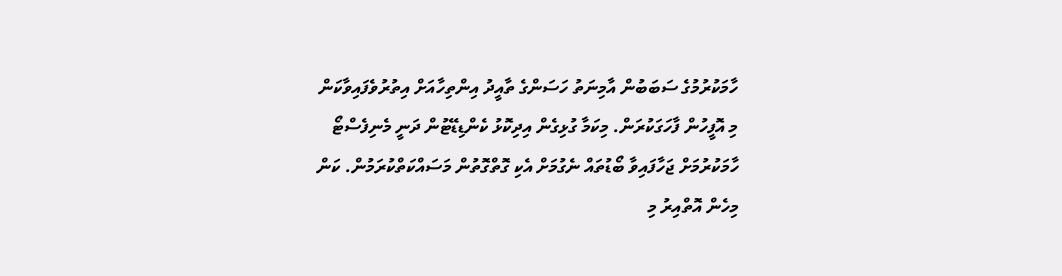ހާމަކުރުމުގެ ސަބަބުން އާމިނަތު ހަސަންގެ ތާއީދު އިންތިހާއަށް އިތުރުވެފައިވާކަން މި އޮފީހުން ފާހަގަކުރަން. މިކަމާ ގުޅިގެން އިދިކޮޅު ކެންޑިޑޭޓުން ދަނީ މެނިފެސްޓޯ ހާމަކުރުމަށް ޖަހާފައިވާ ބޯޑުތައް ނެގުމަށް އެކި ގޮތްގޮތުން މަސައްކަތްކުރަމުން. ކަން މިހެން އޮތްއިރު މި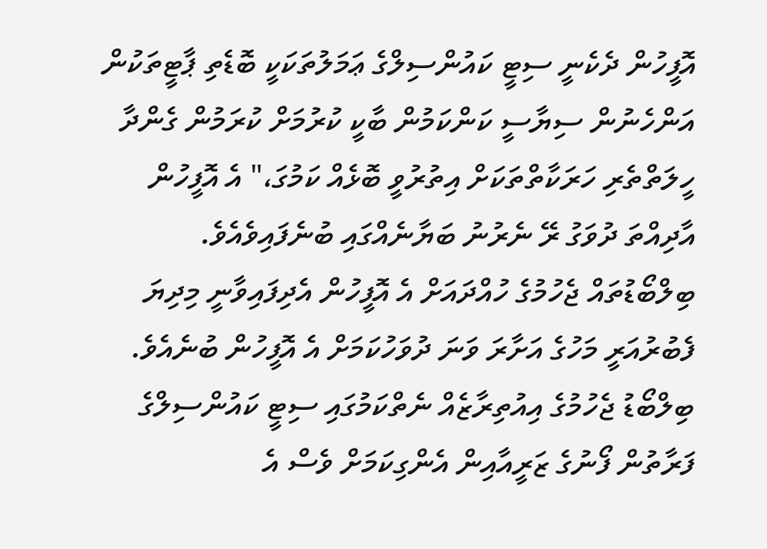އޮފީހުން ދެކެނީ ސިޓީ ކައުންސިލްގެ ޢަމަލުތަކަކީ ބޮޑެތި ޕާޓީތަކުން އަންހެނުން ސިޔާސީ ކަންކަމުން ބާކީ ކުރުމަށް ކުރަމުން ގެންދާ ހީލަތްތެރި ހަރަކާތްތަކަށް އިތުރުވީ ބޮޅެއް ކަމުގަ،" އެ އޮފީހުން އާދިއްތަ ދުވަގު ރޭ ނެރުނު ބަޔާނެއްގައި ބުނެފައިވެއެވެ.
ބިލްބޯޑުތައް ޖެހުމުގެ ހުއްދައަށް އެ އޮފީހުން އެދިފައިވާނީ މިދިޔަ ފެބުރުއަރީ މަހުގެ އަށާރަ ވަނަ ދުވަހުކަމަށް އެ އޮފީހުން ބުނެއެވެ. ބިލްބޯޑު ޖެހުމުގެ އިއުތިރާޒެއް ނެތްކަމުގައި ސިޓީ ކައުންސިލްގެ ފަރާތުން ފޯނުގެ ޒަރީއާއިން އެންގިކަމަށް ވެސް އެ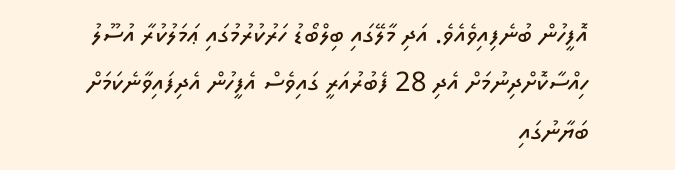އޮފީހުން ބުނެފިއިވެއެވެ. އަދި މާލޭގައި ބިލްބޯޑު ހަރުކުރުމުގައި ޢަމަލުކުރާ އުސޫލު ހިއްސާކޮށްދިނުމަށް އެދި 28 ފެބުރުއަރީ ގައިވެސް އެފީހުން އެދިފައިވާނެކަމަށް ބަޔާނުގައި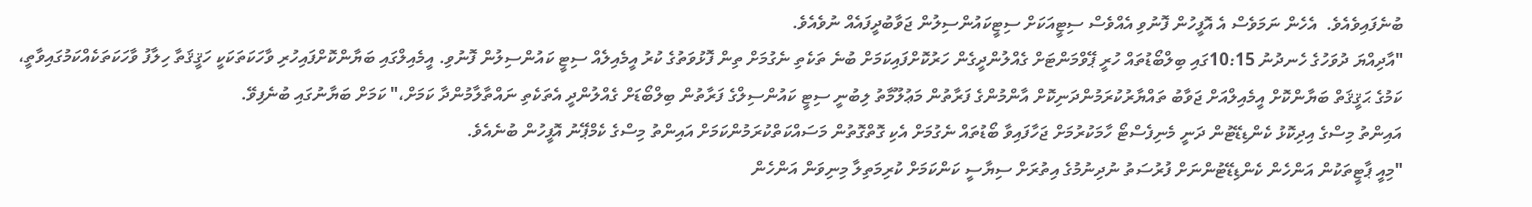ބުނެފައިވެއެވެ.  އެހެން ނަމަވެސް އެ އޮފީހުން ފޮނުވި އެއްވެސް ސިޓީއަކަށް ސިޓީކައުންސިލުން ޖަވާބުދީފައެއް ނުވެއެވެ.
"އާދިއްޔަ ދުވަހުގެ ހެނދުނު 10:15ގައި ބިލްބޯޑުތައް ހުރީ ޕޭވްމަންޓަށް ގެއްލުންދީގެން ހަރުކޮށްފައިކަމަށް ބުނެ ތަކެތި ނެގުމަށް ތިން ފޮޅުވަތުގެ ކުރު އީމެއިލެއް ސިޓީ ކައުންސިލުން ފޮނުވި. އީމެއިލްގައި ބަޔާންކޮށްފައިހުރި ވާހަކަތަކަކީ ހަޤީޤަތާ ހިލާފު ވާހަކަތަކެއްކަމުގައިވާތީ، ކަމުގެ ޙަޤީޤަތް ބަޔާންކޮށް އީމެއިލްއަށް ޖަވާބު ތައްޔާރުކުރަމުންދަނިކޮށް އާންމުންގެ ފަރާތުން މަޢުލޫމާތު ލިބުނީ ސިޓީ ކައުންސިލްގެ ފަރާތުން ބިލްބޯޑަށް ގެއްލުންދީ އެތަކެތި ނައްތާލާމުންދާ ކަމަށް،" ކަމަށް ބަޔާނުގައި ބުނެފިވޭ.
އައިންތު މިސްގެ އިދިކޮޅު ކެންޑިޑޭޓުން ދަނީ މެނިފެސްޓޯ ހާމަކުރުމަށް ޖަހާފައިވާ ބޯޑުތައް ނެގުމަށް އެކި ގޮތްގޮތުން މަސައްކަތްކުރަމުންކަމަށް އައިންތު މިސްގެ ކެމްޕޭނު އޮފީހުން ބުނެއެވެ.
"މިއީ ޕާޓީތަކުން އަންހެން ކެންޑިޑޭޓުންނަށް ފުރުސަތު ނުދިނުމުގެ އިތުރަށް ސިޔާސީ ކަންކަމަށް ކުރިމަތިލާ މިނިވަން އަންހެން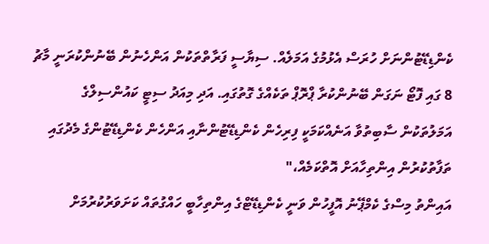ކެންޑިޑޭޓުންނަށް ހުރަސް އެޅުމުގެ އަމަލެއް. ސިޔާސީ ފަރާތްތަކުން އަންހެނުން ބޭނުންކުރަނީ މާޗު 8 ގައި ފޮޓޯ ނަގަން ބޭނުންކުރާ ޕްރޮޕް ތަކެއްގެ ގޮތުގައި. އަދި މިއަދު ސިޓީ ކައުންސިލްގެ އަމަލުތަކުން ސާބިތުވާ އަނެއްކަމަކީ ފިރިހެން ކެންޑިޑޭޓުންނާއި އަންހެން ކެންޑިޑޭޓުންގެ މެދުގައި ތަފާތުކުރުން އިންތިހާއަށް އޮތްކަމެއް،"
އައިންތު މިސްގެ ކެމްޕޭނު އޮފީހުން ވަނީ ކެންޑިޑޭޓްގެ އިންތިހާބީ ހައްގުތައް ކަށަވަރުކުރުމަށް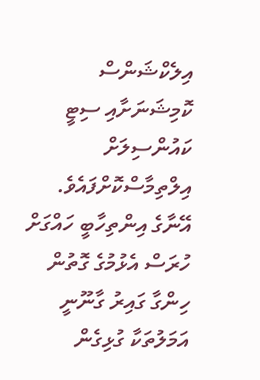އިލެކްޝަންސް ކޮމިޝަނަށާއި ސިޓީ ކައުންސިލަށް އިލްތިމާސްކޮށްފައެވެ.
އޭނާގެ އިންތިހާބީ ހައްގަށް ހުރަސް އެޅުމުގެ ގޮތުން ހިންގާ ގައިރު ގާނޫނީ އަމަލުތަކާ ގުޅިގެން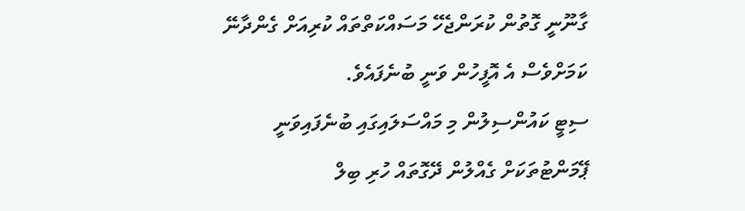ގާނޫނީ ގޮތުން ކުރަންޖެހޭ މަސައްކަތްތައް ކުރިއަށް ގެންދާނޭ ކަމަށްވެސް އެ އޮފީހުން ވަނީ ބުނެފައެވެ.
ސިޓީ ކައުންސިލުން މި މައްސަލައިގައި ބުނެފައިވަނީ ޕޭމަންޓުތަކަށް ގެއްލުން ދޭގޮތައް ހުރި ބިލް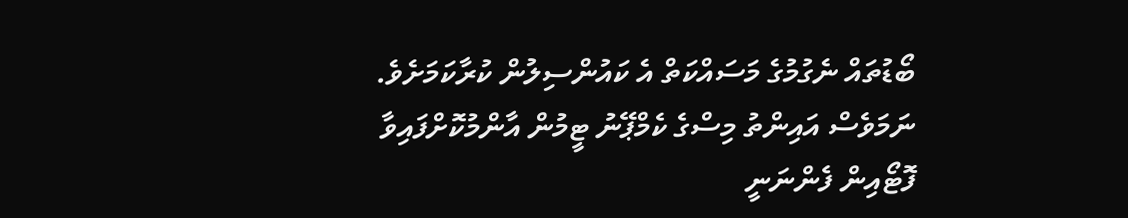ބޯޑުތައް ނެގުމުގެ މަސައްކަތް އެ ކައުންސިލުން ކުރާކަމަށެވެ. ނަމަވެސް އައިންތު މިސްގެ ކެމްޕޭނު ޓީމުން އާންމުކޮށްފައިވާ ފޮޓޯއިން ފެންނަނީ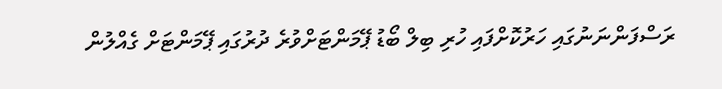ރަސްފަންނަނުގައި ހަރުކޮށްފައި ހުރި ބިލް ބޯޑު ޕޭމަންޓަށްވުރެ ދުރުގައި ޕޭމަންޓަށް ގެއްލުން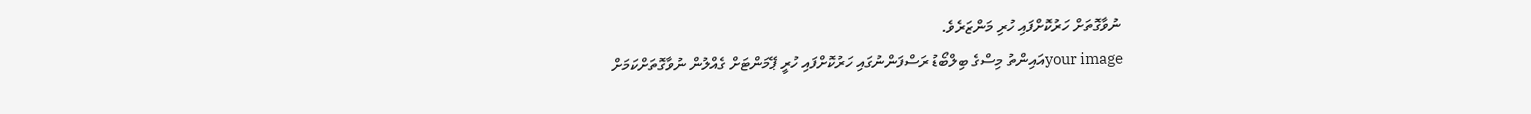ނުވާގޮތަށް ހަރުކޮށްފައި ހުރި މަންޒަރެވެ.
your imageއައިންތު މިސްގެ ބިލްބޯޑު ރަސްފަންނުގައި ހަރުކޮށްފައި ހުރީ ޕޭމަންޓަށް ގެއްލުން ނުވާގޮތަށްކަމަށް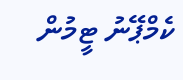ކެމްޕޭނު ޓީމުން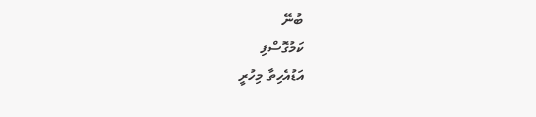ބުނޭ
ކަމުގޮސްފި
އަޑުއެހިތާ މިހުރީ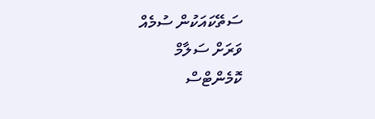ސަތޭކައަކުން ސުމެއް
ވަރަށް ސަލާމް
ކޮމެންޓްސް